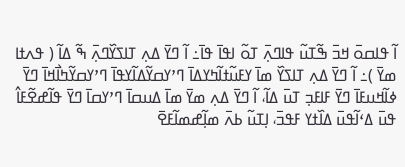ߊ߬ ߟߊߛߋ߫ ߞߏ߫ ߒ߬ߠߎ߬ ߟߊߣߍ߲߫ ߠߋ߬ ߊߟߊ߫ ߟߊ߫߸ ߊ߬ ߣߌ߫ ߡߍ߲ ߠߊߖߌ߰ߣߍ߲߫ ߒ߬ ߡߊ߬ ( ߟߍߙߊ ߘߌ߫ )߸ ߊ߬ ߣߌ߫ ߡߍ߲ ߠߊߖߌ߰ ߘߊ߫ ߌߓߎ߬ߙߊ߬ߤߌߡߊ߫ ߣߴߌߛߌ߬ߡߊ߬ߌߟߊ߫ ߣߴߌߛߌ߬ߤߊ߯ߞߊ߫ ߣߌ߫ ߦߊ߬ߞߎߓߊ߫ ߣߌ߫ ߓߊߓߏ߲ ߠߎ߫ ߡߊ߬، ߊ߬ ߣߌ߫ ߡߍ߲ ߘߌ߫ ߘߊ߫ ߡߎߛߊ߫ ߣߴߌߛߊ߫ ߣߌ߫ ߟߊ߬ߝߐ߬ߓߊ߮ ߟߎ߫ ߡߵߊ߬ߟߎ߫ ߡߊ߰ߙߌ ߓߟߏ߫، ߊ߲ߠߎ߬ ߕߍ߫ ߘߊ߲߬ߝߘߊ߬ߓߐ߫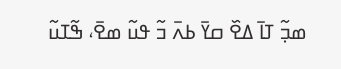ߘߏ߲߬ ߠߊ߫ ߡߐ߰ ߛߌ߫ ߕߍ߫ ߏ߬ ߟߎ߬ ߘߐ߫، ߒ߬ߠߎ߬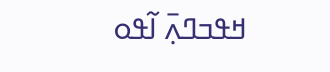ߞߟߏߣߍ߲߫ ߊ߬ߟߋ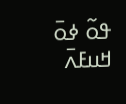ߟߋ߬ ߦߋ߫ ߞߎߓߍ߫